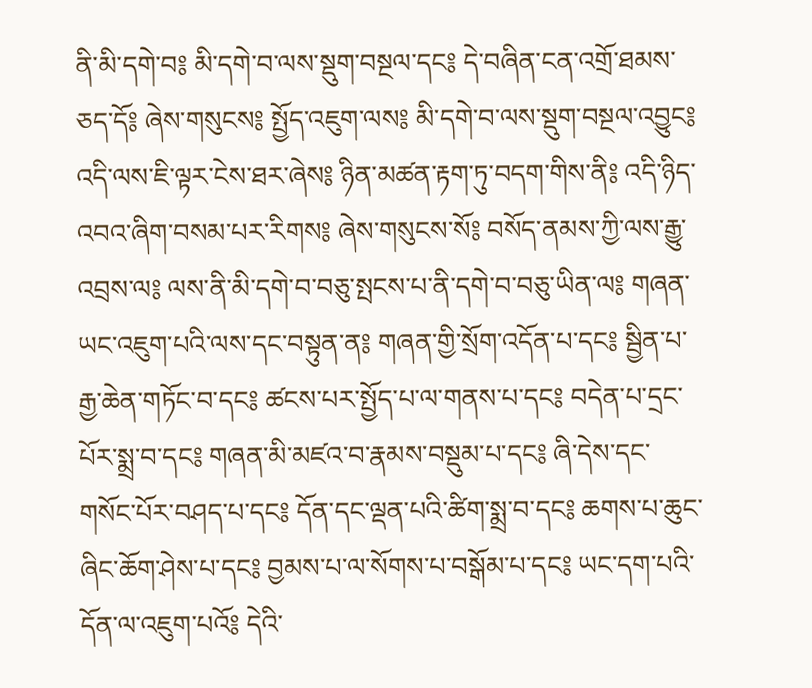ནི་མི་དགེ་བ༔ མི་དགེ་བ་ལས་སྡུག་བསྔལ་དང༔ དེ་བཞིན་ངན་འགྲོ་ཐམས་ཅད་དོ༔ ཞེས་གསུངས༔ སྤྱོད་འཇུག་ལས༔ མི་དགེ་བ་ལས་སྡུག་བསྔལ་འབྱུང༔ འདི་ལས་ཇི་ལྟར་ངེས་ཐར་ཞེས༔ ཉིན་མཚན་རྟག་ཏུ་བདག་གིས་ནི༔ འདི་ཉིད་འབའ་ཞིག་བསམ་པར་རིགས༔ ཞེས་གསུངས་སོ༔ བསོད་ནམས་ཀྱི་ལས་རྒྱུ་འབྲས་ལ༔ ལས་ནི་མི་དགེ་བ་བཅུ་སྤངས་པ་ནི་དགེ་བ་བཅུ་ཡིན་ལ༔ གཞན་ཡང་འཇུག་པའི་ལས་དང་བསྟུན་ན༔ གཞན་གྱི་སྲོག་འདོན་པ་དང༔ སྦྱིན་པ་རྒྱ་ཆེན་གཏོང་བ་དང༔ ཚངས་པར་སྤྱོད་པ་ལ་གནས་པ་དང༔ བདེན་པ་དྲང་པོར་སྨྲ་བ་དང༔ གཞན་མི་མཛའ་བ་རྣམས་བསྡུམ་པ་དང༔ ཞི་དེས་དང་གསོང་པོར་བཤད་པ་དང༔ དོན་དང་ལྡན་པའི་ཚིག་སྨྲ་བ་དང༔ ཆགས་པ་ཆུང་ཞིང་ཆོག་ཤེས་པ་དང༔ བྱམས་པ་ལ་སོགས་པ་བསྒོམ་པ་དང༔ ཡང་དག་པའི་དོན་ལ་འཇུག་པའོ༔ དེའི་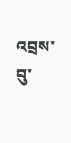འབྲས་བུ་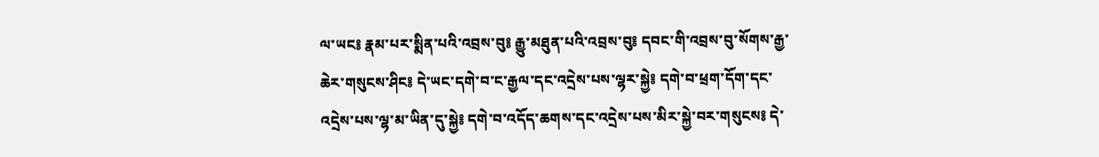ལ་ཡང༔ རྣམ་པར་སྨིན་པའི་འབྲས་བུ༔ རྒྱུ་མཐུན་པའི་འབྲས་བུ༔ དབང་གི་འབྲས་བུ་སོགས་རྒྱ་ཆེར་གསུངས་ཤིང༔ དེ་ཡང་དགེ་བ་ང་རྒྱལ་དང་འདྲེས་པས་ལྷར་སྐྱེ༔ དགེ་བ་ཕྲག་དོག་དང་འདྲེས་པས་ལྷ་མ་ཡིན་དུ་སྐྱེ༔ དགེ་བ་འདོད་ཆགས་དང་འདྲེས་པས་མིར་སྐྱེ་བར་གསུངས༔ དེ་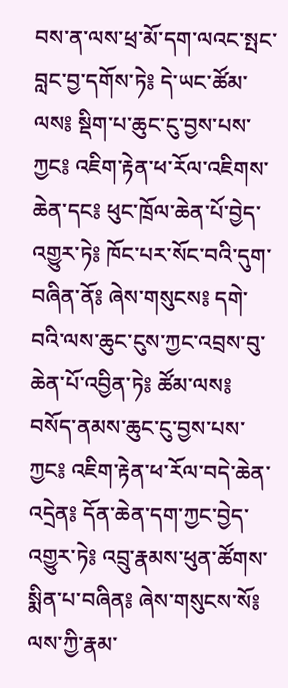བས་ན་ལས་ཕྲ་མོ་དག་ལའང་སྤང་བླང་བྱ་དགོས་ཏེ༔ དེ་ཡང་ཚོམ་ལས༔ སྡིག་པ་ཆུང་ངུ་བྱས་པས་ཀྱང༔ འཇིག་རྟེན་ཕ་རོལ་འཇིགས་ཆེན་དང༔ ཕུང་ཁྲོལ་ཆེན་པོ་བྱེད་འགྱུར་ཏེ༔ ཁོང་པར་སོང་བའི་དུག་བཞིན་ནོ༔ ཞེས་གསུངས༔ དགེ་བའི་ལས་ཆུང་ངུས་ཀྱང་འབྲས་བུ་ཆེན་པོ་འབྱིན་ཏེ༔ ཚོམ་ལས༔ བསོད་ནམས་ཆུང་ངུ་བྱས་པས་ཀྱང༔ འཇིག་རྟེན་ཕ་རོལ་བདེ་ཆེན་འདྲེན༔ དོན་ཆེན་དག་ཀྱང་བྱེད་འགྱུར་ཏེ༔ འབྲུ་རྣམས་ཕུན་ཚོགས་སྨིན་པ་བཞིན༔ ཞེས་གསུངས་སོ༔ ལས་ཀྱི་རྣམ་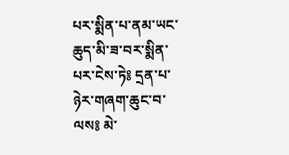པར་སྨིན་པ་ནམ་ཡང་ཆུད་མི་ཟ་བར་སྨིན་པར་ངེས་ཏེ༔ དྲན་པ་ཉེར་གཞག་ཆུང་བ་ལས༔ མེ་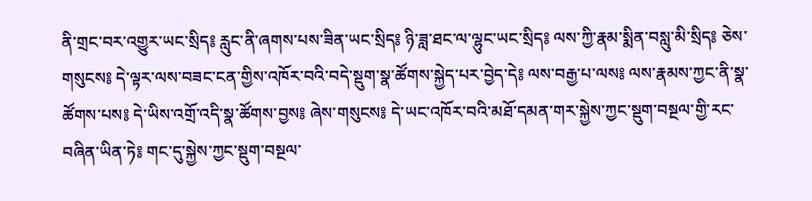ནི་གྲང་བར་འགྱུར་ཡང་སྲིད༔ རླུང་ནི་ཞགས་པས་ཟིན་ཡང་སྲིད༔ ཉི་ཟླ་ཐང་ལ་ལྷུང་ཡང་སྲིད༔ ལས་ཀྱི་རྣམ་སྨིན་བསླུ་མི་སྲིད༔ ཅེས་གསུངས༔ དེ་ལྟར་ལས་བཟང་ངན་གྱིས་འཁོར་བའི་བདེ་སྡུག་སྣ་ཚོགས་སྐྱེད་པར་བྱེད་དེ༔ ལས་བརྒྱ་པ་ལས༔ ལས་རྣམས་ཀྱང་ནི་སྣ་ཚོགས་པས༔ དེ་ཡིས་འགྲོ་འདི་སྣ་ཚོགས་བྱས༔ ཞེས་གསུངས༔ དེ་ཡང་འཁོར་བའི་མཐོ་དམན་གར་སྐྱེས་ཀྱང་སྡུག་བསྔལ་གྱི་རང་བཞིན་ཡིན་ཏེ༔ གང་དུ་སྐྱེས་ཀྱང་སྡུག་བསྔལ་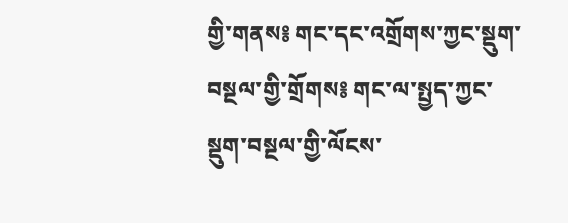གྱི་གནས༔ གང་དང་འགྲོགས་ཀྱང་སྡུག་བསྔལ་གྱི་གྲོགས༔ གང་ལ་སྤྱད་ཀྱང་སྡུག་བསྔལ་གྱི་ལོངས་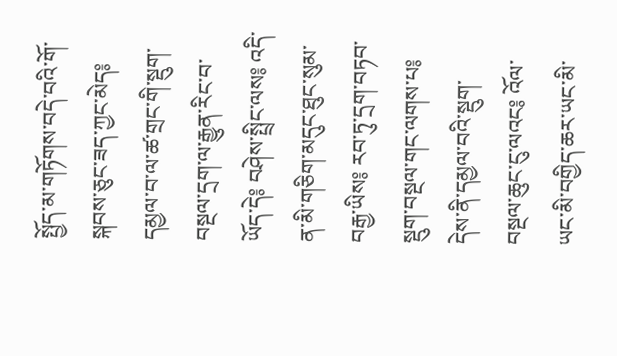སྤྱོད་མ་གཏོགས་བདེ་བའི་གོ་སྐབས་ཅུང་ཟད་ཀྱང་མེད༔ དམྱལ་བ་ལ་ཚ་གྲང་གི་སྡུག་བསྔལ་དྲག་ལ་རྒྱུན་རིང་བ་ཡོད་དེ༔ བཤེས་སྤྲིང་ལས༔ འདི་ན་མི་གཅིག་མདུང་ཐུང་སུམ་བརྒྱ་ཡིས༔ རབ་ཏུ་དྲག་བཏབ་སྡུག་བསྔལ་གང་ལགས་པ༔ དེས་ནི་དམྱལ་བའི་སྡུག་བསྔལ་ཆུང་ངུ་ལའང༔ འོལ་ཡང་མི་བགྱིད་ཆར་ཡང་མི་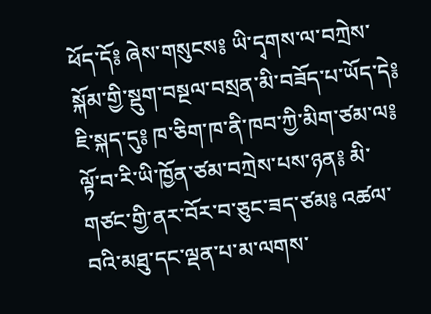ཕོད་དོ༔ ཞེས་གསུངས༔ ཡི་དྭགས་ལ་བཀྲེས་སྐོམ་གྱི་སྡུག་བསྔལ་བསྲན་མི་བཟོད་པ་ཡོད་དེ༔ ཇི་སྐད་དུ༔ ཁ་ཅིག་ཁ་ནི་ཁབ་ཀྱི་མིག་ཙམ་ལ༔ ལྟོ་བ་རི་ཡི་ཁྱོན་ཙམ་བཀྲེས་པས་ཉན༔ མི་གཙང་གྱི་ནར་བོར་བ་ཅུང་ཟད་ཙམ༔ འཚལ་བའི་མཐུ་དང་ལྡན་པ་མ་ལགས་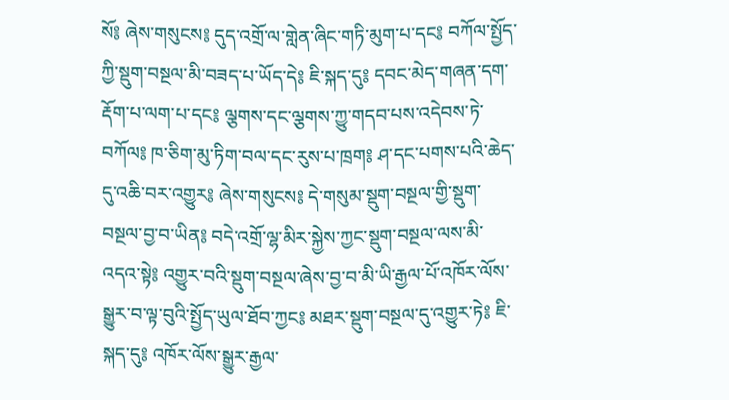སོ༔ ཞེས་གསུངས༔ དུད་འགྲོ་ལ་གླེན་ཞིང་གཏི་མུག་པ་དང༔ བཀོལ་སྤྱོད་ཀྱི་སྡུག་བསྔལ་མི་བཟད་པ་ཡོད་དེ༔ ཇི་སྐད་དུ༔ དབང་མེད་གཞན་དག་རྡོག་པ་ལག་པ་དང༔ ལྕགས་དང་ལྕགས་ཀྱུ་གདབ་པས་འདེབས་ཏེ་བཀོལ༔ ཁ་ཅིག་མུ་ཏིག་བལ་དང་རུས་པ་ཁྲག༔ ཤ་དང་པགས་པའི་ཆེད་དུ་འཆི་བར་འགྱུར༔ ཞེས་གསུངས༔ དེ་གསུམ་སྡུག་བསྔལ་གྱི་སྡུག་བསྔལ་བྱ་བ་ཡིན༔ བདེ་འགྲོ་ལྷ་མིར་སྐྱེས་ཀྱང་སྡུག་བསྔལ་ལས་མི་འདའ་སྟེ༔ འགྱུར་བའི་སྡུག་བསྔལ་ཞེས་བྱ་བ་མི་ཡི་རྒྱལ་པོ་འཁོར་ལོས་སྒྱུར་བ་ལྟ་བུའི་སྤྱོད་ཡུལ་ཐོབ་ཀྱང༔ མཐར་སྡུག་བསྔལ་དུ་འགྱུར་ཏེ༔ ཇི་སྐད་དུ༔ འཁོར་ལོས་སྒྱུར་རྒྱལ་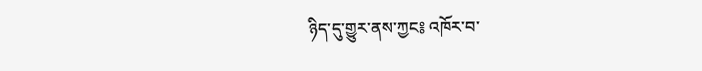ཉིད་དུ་གྱུར་ནས་ཀྱང༔ འཁོར་བ་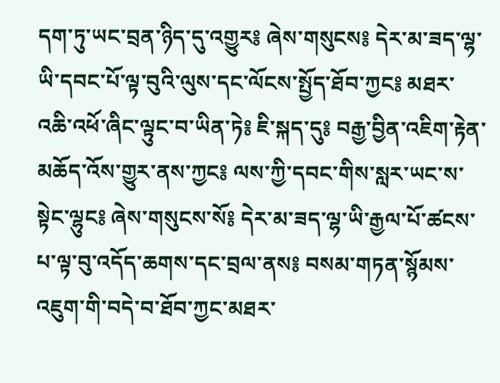དག་ཏུ་ཡང་བྲན་ཉིད་དུ་འགྱུར༔ ཞེས་གསུངས༔ དེར་མ་ཟད་ལྷ་ཡི་དབང་པོ་ལྟ་བུའི་ལུས་དང་ལོངས་སྤྱོད་ཐོབ་ཀྱང༔ མཐར་འཆི་འཕོ་ཞིང་ལྟུང་བ་ཡིན་ཏེ༔ ཇི་སྐད་དུ༔ བརྒྱ་བྱིན་འཇིག་རྟེན་མཆོད་འོས་གྱུར་ནས་ཀྱང༔ ལས་ཀྱི་དབང་གིས་སླར་ཡང་ས་སྟེང་ལྷུང༔ ཞེས་གསུངས་སོ༔ དེར་མ་ཟད་ལྷ་ཡི་རྒྱལ་པོ་ཚངས་པ་ལྟ་བུ་འདོད་ཆགས་དང་བྲལ་ནས༔ བསམ་གཏན་སྙོམས་འཇུག་གི་བདེ་བ་ཐོབ་ཀྱང་མཐར་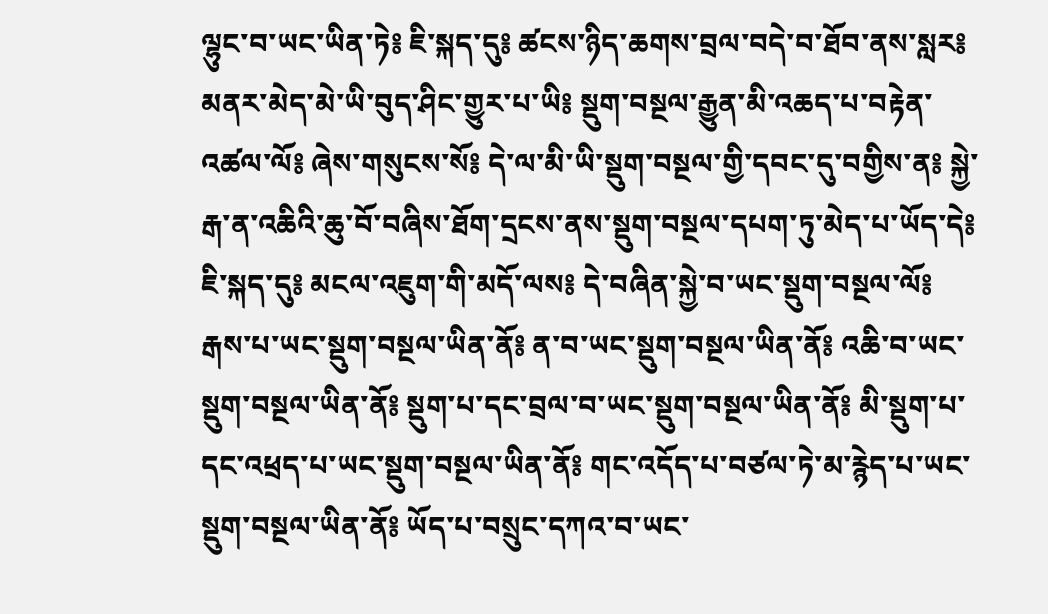ལྷུང་བ་ཡང་ཡིན་ཏེ༔ ཇི་སྐད་དུ༔ ཚངས་ཉིད་ཆགས་བྲལ་བདེ་བ་ཐོབ་ནས་སླར༔ མནར་མེད་མེ་ཡི་བུད་ཤིང་གྱུར་པ་ཡི༔ སྡུག་བསྔལ་རྒྱུན་མི་འཆད་པ་བརྟེན་འཚལ་ལོ༔ ཞེས་གསུངས་སོ༔ དེ་ལ་མི་ཡི་སྡུག་བསྔལ་གྱི་དབང་དུ་བགྱིས་ན༔ སྐྱེ་རྒ་ན་འཆིའི་ཆུ་བོ་བཞིས་ཐོག་དྲངས་ནས་སྡུག་བསྔལ་དཔག་ཏུ་མེད་པ་ཡོད་དེ༔ ཇི་སྐད་དུ༔ མངལ་འཇུག་གི་མདོ་ལས༔ དེ་བཞིན་སྐྱེ་བ་ཡང་སྡུག་བསྔལ་ལོ༔ རྒས་པ་ཡང་སྡུག་བསྔལ་ཡིན་ནོ༔ ན་བ་ཡང་སྡུག་བསྔལ་ཡིན་ནོ༔ འཆི་བ་ཡང་སྡུག་བསྔལ་ཡིན་ནོ༔ སྡུག་པ་དང་བྲལ་བ་ཡང་སྡུག་བསྔལ་ཡིན་ནོ༔ མི་སྡུག་པ་དང་འཕྲད་པ་ཡང་སྡུག་བསྔལ་ཡིན་ནོ༔ གང་འདོད་པ་བཙལ་ཏེ་མ་རྙེད་པ་ཡང་སྡུག་བསྔལ་ཡིན་ནོ༔ ཡོད་པ་བསྲུང་དཀའ་བ་ཡང་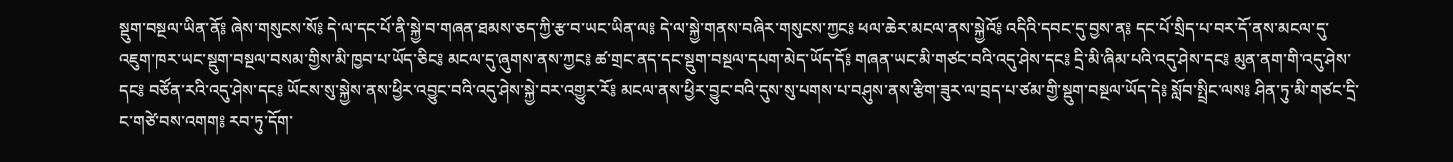སྡུག་བསྔལ་ཡིན་ནོ༔ ཞེས་གསུངས་སོ༔ དེ་ལ་དང་པོ་ནི་སྐྱེ་བ་གཞན་ཐམས་ཅད་ཀྱི་རྩ་བ་ཡང་ཡིན་ལ༔ དེ་ལ་སྐྱེ་གནས་བཞིར་གསུངས་ཀྱང༔ ཕལ་ཆེར་མངལ་ནས་སྐྱེའོ༔ འདིའི་དབང་དུ་བྱས་ན༔ དང་པོ་སྲིད་པ་བར་དོ་ནས་མངལ་དུ་འཇུག་ཁར་ཡང་སྡུག་བསྔལ་བསམ་གྱིས་མི་ཁྱབ་པ་ཡོད་ཅིང༔ མངལ་དུ་ཞུགས་ནས་ཀྱང༔ ཚ་གྲང་ནད་དང་སྡུག་བསྔལ་དཔག་མེད་ཡོད་དོ༔ གཞན་ཡང་མི་གཙང་བའི་འདུ་ཤེས་དང༔ དྲི་མི་ཞིམ་པའི་འདུ་ཤེས་དང༔ མུན་ནག་གི་འདུ་ཤེས་དང༔ བཙོན་རའི་འདུ་ཤེས་དང༔ ཡོངས་སུ་སྐྱེས་ནས་ཕྱིར་འབྱུང་བའི་འདུ་ཤེས་སྐྱེ་བར་འགྱུར་རོ༔ མངལ་ནས་ཕྱིར་བྱུང་བའི་དུས་སུ་པགས་པ་བཤུས་ནས་རྩིག་ཟུར་ལ་བྲད་པ་ཙམ་གྱི་སྡུག་བསྔལ་ཡོད་དེ༔ སློབ་སྤྲིང་ལས༔ ཤིན་ཏུ་མི་གཙང་དྲི་ང་གཙེ་བས་འགག༔ རབ་ཏུ་དོག་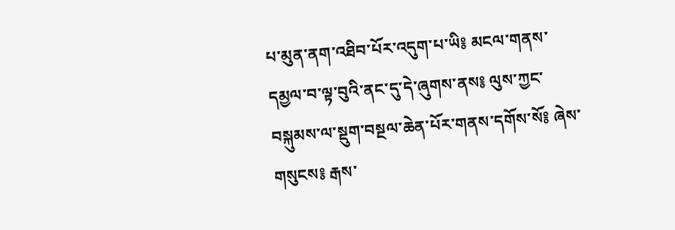པ་མུན་ནག་འཐིབ་པོར་འདུག་པ་ཡི༔ མངལ་གནས་དམྱལ་བ་ལྟ་བུའི་ནང་དུ་དེ་ཞུགས་ནས༔ ལུས་ཀྱང་བསྐུམས་ལ་སྡུག་བསྔལ་ཆེན་པོར་གནས་དགོས་སོ༔ ཞེས་གསུངས༔ རྒས་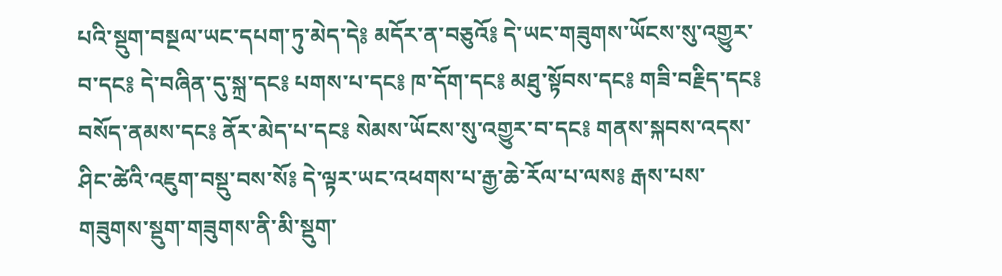པའི་སྡུག་བསྔལ་ཡང་དཔག་ཏུ་མེད་དེ༔ མདོར་ན་བཅུའོ༔ དེ་ཡང་གཟུགས་ཡོངས་སུ་འགྱུར་བ་དང༔ དེ་བཞིན་དུ་སྐྲ་དང༔ པགས་པ་དང༔ ཁ་དོག་དང༔ མཐུ་སྟོབས་དང༔ གཟི་བརྗིད་དང༔ བསོད་ནམས་དང༔ ནོར་མེད་པ་དང༔ སེམས་ཡོངས་སུ་འགྱུར་བ་དང༔ གནས་སྐབས་འདས་ཤིང་ཚེའི་འཇུག་བསྡུ་བས་སོ༔ དེ་ལྟར་ཡང་འཕགས་པ་རྒྱ་ཆེ་རོལ་པ་ལས༔ རྒས་པས་གཟུགས་སྡུག་གཟུགས་ནི་མི་སྡུག་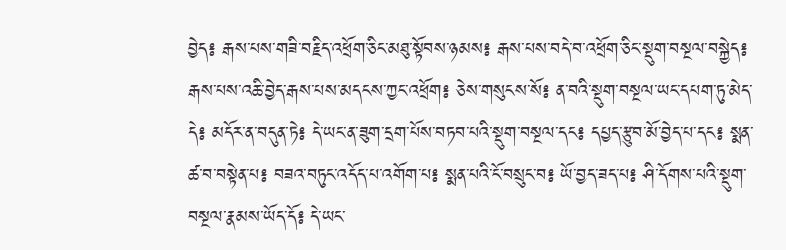བྱེད༔ རྒས་པས་གཟི་བརྗིད་འཕྲོག་ཅིང་མཐུ་སྟོབས་ཉམས༔ རྒས་པས་བདེ་བ་འཕྲོག་ཅིང་སྡུག་བསྔལ་བསྐྱེད༔ རྒས་པས་འཆི་བྱེད་རྒས་པས་མདངས་ཀྱང་འཕྲོག༔ ཅེས་གསུངས་སོ༔ ན་བའི་སྡུག་བསྔལ་ཡང་དཔག་ཏུ་མེད་དེ༔ མདོར་ན་བདུན་ཏེ༔ དེ་ཡང་ན་ཟུག་དྲག་པོས་བཏབ་པའི་སྡུག་བསྔལ་དང༔ དཔྱད་རྩུབ་མོ་བྱེད་པ་དང༔ སྨན་ཚ་བ་བསྟེན་པ༔ བཟའ་བཏུང་འདོད་པ་འགོག་པ༔ སྨན་པའི་ངོ་བསྲུང་བ༔ ཡོ་བྱད་ཟད་པ༔ ཤི་དོགས་པའི་སྡུག་བསྔལ་རྣམས་ཡོད་དོ༔ དེ་ཡང་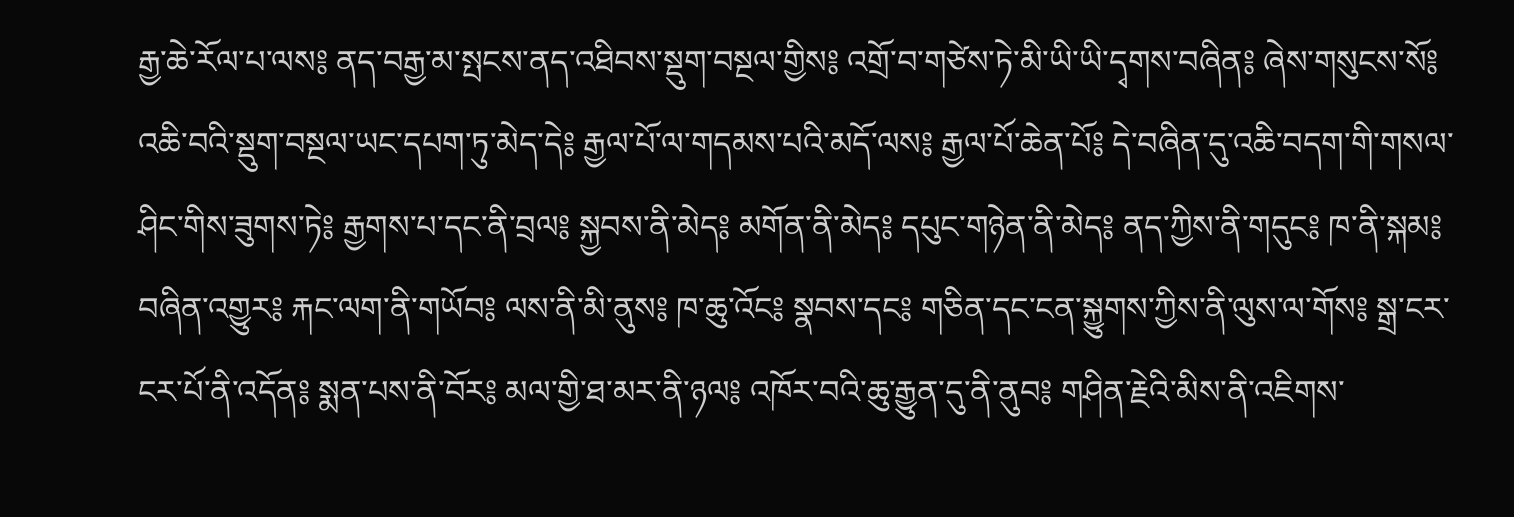རྒྱ་ཆེ་རོལ་པ་ལས༔ ནད་བརྒྱ་མ་སྤངས་ནད་འཐིབས་སྡུག་བསྔལ་གྱིས༔ འགྲོ་བ་གཙེས་ཏེ་མི་ཡི་ཡི་དྭགས་བཞིན༔ ཞེས་གསུངས་སོ༔ འཆི་བའི་སྡུག་བསྔལ་ཡང་དཔག་ཏུ་མེད་དེ༔ རྒྱལ་པོ་ལ་གདམས་པའི་མདོ་ལས༔ རྒྱལ་པོ་ཆེན་པོ༔ དེ་བཞིན་དུ་འཆི་བདག་གི་གསལ་ཤིང་གིས་ཟུགས་ཏེ༔ རྒྱགས་པ་དང་ནི་བྲལ༔ སྐྱབས་ནི་མེད༔ མགོན་ནི་མེད༔ དཔུང་གཉེན་ནི་མེད༔ ནད་ཀྱིས་ནི་གདུང༔ ཁ་ནི་སྐམ༔ བཞིན་འགྱུར༔ རྐང་ལག་ནི་གཡོབ༔ ལས་ནི་མི་ནུས༔ ཁ་ཆུ་འོང༔ སྣབས་དང༔ གཅིན་དང་ངན་སྐྱུགས་ཀྱིས་ནི་ལུས་ལ་གོས༔ སྒྲ་ངར་ངར་པོ་ནི་འདོན༔ སྨན་པས་ནི་བོར༔ མལ་གྱི་ཐ་མར་ནི་ཉལ༔ འཁོར་བའི་ཆུ་རྒྱུན་དུ་ནི་ནུབ༔ གཤིན་རྗེའི་མིས་ནི་འཇིགས་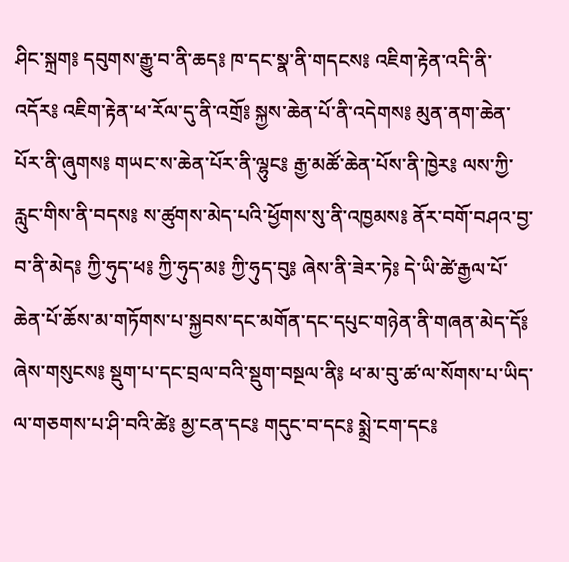ཤིང་སྐྲག༔ དབུགས་རྒྱུ་བ་ནི་ཆད༔ ཁ་དང་སྣ་ནི་གདངས༔ འཇིག་རྟེན་འདི་ནི་འདོར༔ འཇིག་རྟེན་ཕ་རོལ་དུ་ནི་འགྲོ༔ སྐྱས་ཆེན་པོ་ནི་འདེགས༔ མུན་ནག་ཆེན་པོར་ནི་ཞུགས༔ གཡང་ས་ཆེན་པོར་ནི་ལྷུང༔ རྒྱ་མཚོ་ཆེན་པོས་ནི་ཁྱེར༔ ལས་ཀྱི་རླུང་གིས་ནི་བདས༔ ས་ཚུགས་མེད་པའི་ཕྱོགས་སུ་ནི་འཁྱམས༔ ནོར་བགོ་བཤའ་བྱ་བ་ནི་མེད༔ ཀྱི་ཧུད་ཕ༔ ཀྱི་ཧུད་མ༔ ཀྱི་ཧུད་བུ༔ ཞེས་ནི་ཟེར་ཏེ༔ དེ་ཡི་ཚེ་རྒྱལ་པོ་ཆེན་པོ་ཆོས་མ་གཏོགས་པ་སྐྱབས་དང་མགོན་དང་དཔུང་གཉེན་ནི་གཞན་མེད་དོ༔ ཞེས་གསུངས༔ སྡུག་པ་དང་བྲལ་བའི་སྡུག་བསྔལ་ནི༔ ཕ་མ་བུ་ཚ་ལ་སོགས་པ་ཡིད་ལ་གཅགས་པ་ཤི་བའི་ཚེ༔ མྱ་ངན་དང༔ གདུང་བ་དང༔ སྨྲེ་ངག་དང༔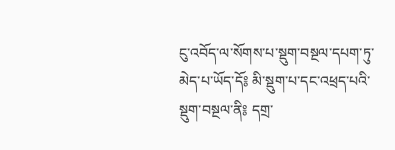ངུ་འབོད་ལ་སོགས་པ་སྡུག་བསྔལ་དཔག་ཏུ་མེད་པ་ཡོད་དོ༔ མི་སྡུག་པ་དང་འཕྲད་པའི་སྡུག་བསྔལ་ནི༔ དགྲ་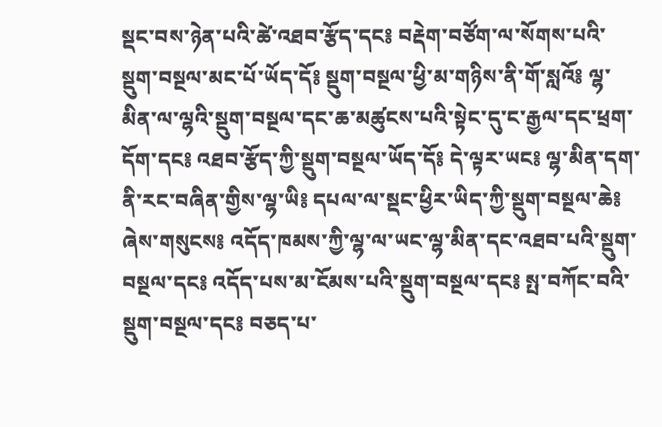སྡང་བས་ཉེན་པའི་ཚེ་འཐབ་རྩོད་དང༔ བརྡེག་བཙོག་ལ་སོགས་པའི་སྡུག་བསྔལ་མང་པོ་ཡོད་དོ༔ སྡུག་བསྔལ་ཕྱི་མ་གཉིས་ནི་གོ་སླའོ༔ ལྷ་མིན་ལ་ལྷའི་སྡུག་བསྔལ་དང་ཆ་མཚུངས་པའི་སྟེང་དུ་ང་རྒྱལ་དང་ཕྲག་དོག་དང༔ འཐབ་རྩོད་ཀྱི་སྡུག་བསྔལ་ཡོད་དོ༔ དེ་ལྟར་ཡང༔ ལྷ་མིན་དག་ནི་རང་བཞིན་གྱིས་ལྷ་ཡི༔ དཔལ་ལ་སྡང་ཕྱིར་ཡིད་ཀྱི་སྡུག་བསྔལ་ཆེ༔ ཞེས་གསུངས༔ འདོད་ཁམས་ཀྱི་ལྷ་ལ་ཡང་ལྷ་མིན་དང་འཐབ་པའི་སྡུག་བསྔལ་དང༔ འདོད་པས་མ་ངོམས་པའི་སྡུག་བསྔལ་དང༔ སྤ་བཀོང་བའི་སྡུག་བསྔལ་དང༔ བཅད་པ་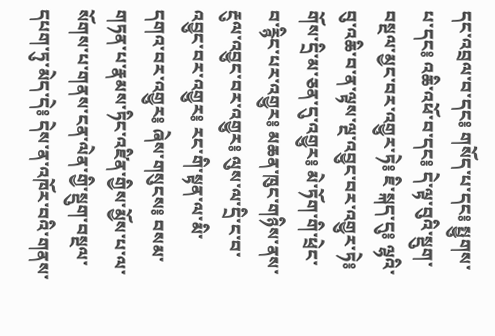དང་འབྲལ་བ་དང༔ གསོད་པ་དང༔ སྤྱུགས་པ་དང༔ འཆི་འཕོ་བ་དང༔ དེ་ལྟ་བུའི་སྡུག་བསྔལ་མྱང་བར་འགྱུར་ཏེ༔ ཇི་སྐད་དུ༔ ལྷའི་བུ་འཆི་བ་ན་ལྟས་ལྔ་འབྱུང་བར་འགྱུར་ཏེ༔ གོས་དྲི་མ་ཅན་དུ་འགྱུར༔ མེ་ཏོག་གི་ཕྲེང་བ་རྙིང་པར་འགྱུར༔ མཆན་ཁུང་གཉིས་ནས་རྔུལ་འབྱུང་བར་འགྱུར༔ ལུས་ལ་དྲི་ང་བ་འབྱུང་བར་འགྱུར༔ རང་གི་སྟན་ལ་མི་དགའ་བར་འགྱུར༔ ཞེས་གསུངས༔ བསམ་གཏན་པ་རྣམས་ཏིང་འཛིན་གྱིས་མྱོས་པ་ལ་སོགས་པ་གནས་ངན་ལེན་གྱི་སྡུག་བསྔལ་དཔག་ཏུ་མེད་དེ༔ དེས་ན་འཁོར་བའི་གནས་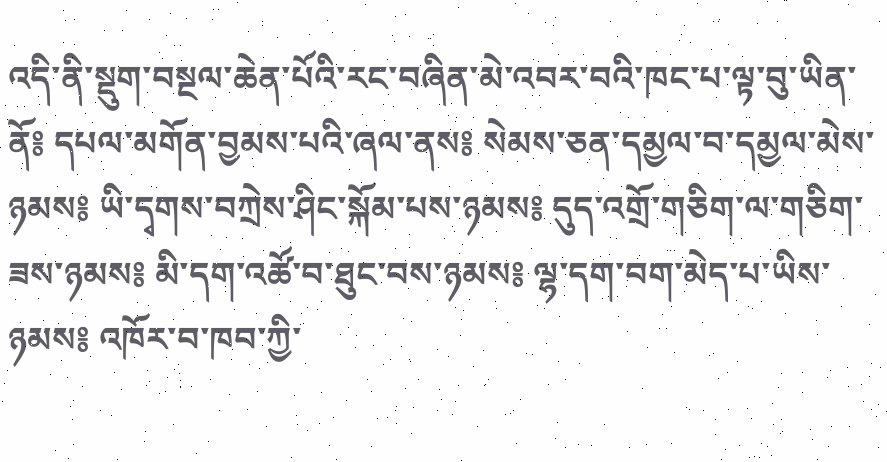འདི་ནི་སྡུག་བསྔལ་ཆེན་པོའི་རང་བཞིན་མེ་འབར་བའི་ཁང་པ་ལྟ་བུ་ཡིན་ནོ༔ དཔལ་མགོན་བྱམས་པའི་ཞལ་ནས༔ སེམས་ཅན་དམྱལ་བ་དམྱལ་མེས་ཉམས༔ ཡི་དྭགས་བཀྲེས་ཤིང་སྐོམ་པས་ཉམས༔ དུད་འགྲོ་གཅིག་ལ་གཅིག་ཟས་ཉམས༔ མི་དག་འཚོ་བ་ཐུང་བས་ཉམས༔ ལྷ་དག་བག་མེད་པ་ཡིས་ཉམས༔ འཁོར་བ་ཁབ་ཀྱི་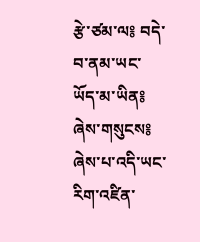རྩེ་ཙམ་ལ༔ བདེ་བ་ནམ་ཡང་ཡོད་མ་ཡིན༔ ཞེས་གསུངས༔ ཞེས་པ་འདི་ཡང་རིག་འཛིན་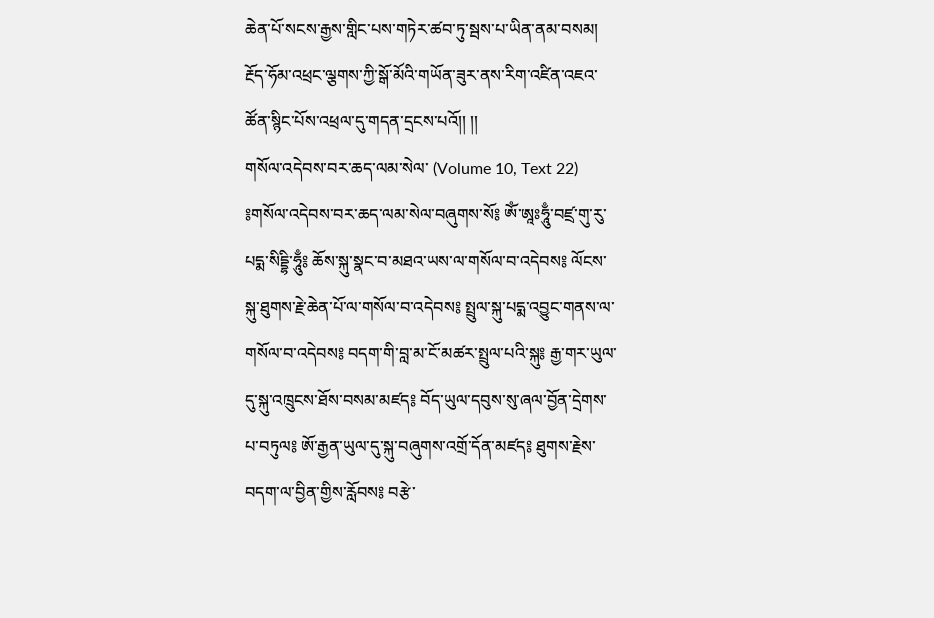ཆེན་པོ་སངས་རྒྱས་གླིང་པས་གཏེར་ཚབ་ཏུ་སྦས་པ་ཡིན་ནམ་བསམ། རྔོད་ཧོམ་འཕྲང་ལྕགས་ཀྱི་སྒོ་མོའི་གཡོན་ཟུར་ནས་རིག་འཛིན་འཇའ་ཚོན་སྙིང་པོས་འཕྲལ་དུ་གདན་དྲངས་པའོ།། །།
གསོལ་འདེབས་བར་ཆད་ལམ་སེལ་ (Volume 10, Text 22)
༔གསོལ་འདེབས་བར་ཆད་ལམ་སེལ་བཞུགས་སོ༔ ཨོཾ་ཨཱཿཧཱུྃ་བཛྲ་གུ་རུ་པདྨ་སིདྡྷི་ཧཱུྃ༔ ཆོས་སྐུ་སྣང་བ་མཐའ་ཡས་ལ་གསོལ་བ་འདེབས༔ ལོངས་སྐུ་ཐུགས་རྗེ་ཆེན་པོ་ལ་གསོལ་བ་འདེབས༔ སྤྲུལ་སྐུ་པདྨ་འབྱུང་གནས་ལ་གསོལ་བ་འདེབས༔ བདག་གི་བླ་མ་ངོ་མཚར་སྤྲུལ་པའི་སྐུ༔ རྒྱ་གར་ཡུལ་དུ་སྐུ་འཁྲུངས་ཐོས་བསམ་མཛད༔ བོད་ཡུལ་དབུས་སུ་ཞལ་བྱོན་དྲེགས་པ་བཏུལ༔ ཨོ་རྒྱན་ཡུལ་དུ་སྐུ་བཞུགས་འགྲོ་དོན་མཛད༔ ཐུགས་རྗེས་བདག་ལ་བྱིན་གྱིས་རློབས༔ བརྩེ་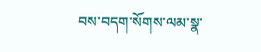བས་བདག་སོགས་ལམ་སྣ་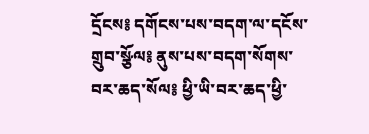དྲོངས༔ དགོངས་པས་བདག་ལ་དངོས་གྲུབ་སྩོལ༔ ནུས་པས་བདག་སོགས་བར་ཆད་སོལ༔ ཕྱི་ཡི་བར་ཆད་ཕྱི་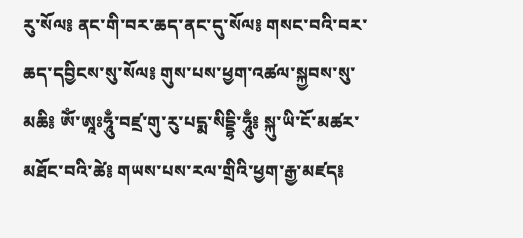རུ་སོལ༔ ནང་གི་བར་ཆད་ནང་དུ་སོལ༔ གསང་བའི་བར་ཆད་དབྱིངས་སུ་སོལ༔ གུས་པས་ཕྱག་འཚལ་སྐྱབས་སུ་མཆི༔ ཨོཾ་ཨཱཿཧཱུྃ་བཛྲ་གུ་རུ་པདྨ་སིདྡྷི་ཧཱུྃ༔ སྐུ་ཡི་ངོ་མཚར་མཐོང་བའི་ཚེ༔ གཡས་པས་རལ་གྲིའི་ཕྱག་རྒྱ་མཛད༔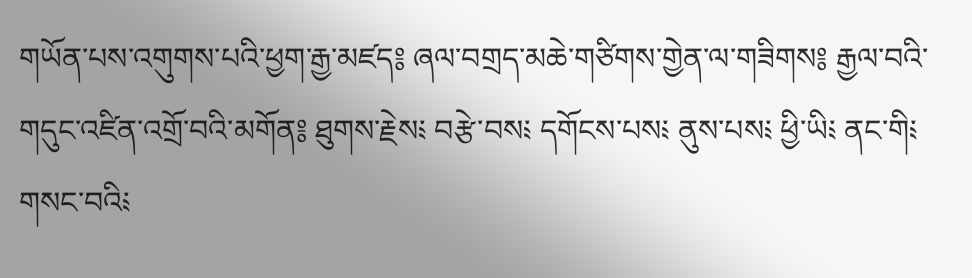གཡོན་པས་འགུགས་པའི་ཕྱག་རྒྱ་མཛད༔ ཞལ་བགྲད་མཆེ་གཙིགས་གྱེན་ལ་གཟིགས༔ རྒྱལ་བའི་གདུང་འཛིན་འགྲོ་བའི་མགོན༔ ཐུགས་རྗེས༴ བརྩེ་བས༴ དགོངས་པས༴ ནུས་པས༴ ཕྱི་ཡི༴ ནང་གི༴ གསང་བའི༴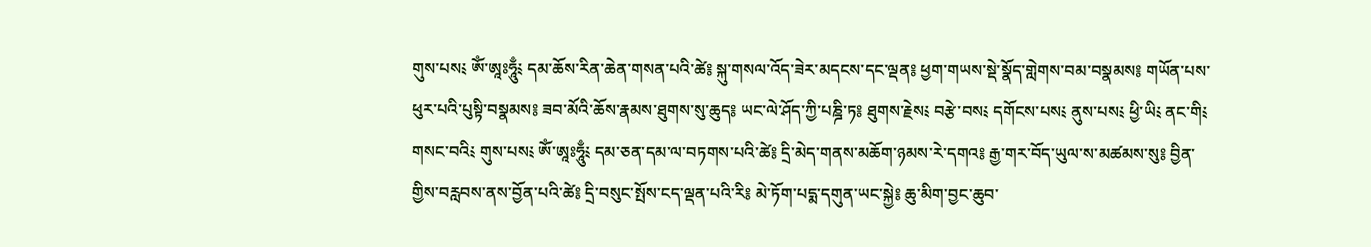གུས་པས༴ ཨོཾ་ཨཱཿཧཱུྃ༴ དམ་ཆོས་རིན་ཆེན་གསན་པའི་ཚེ༔ སྐུ་གསལ་འོད་ཟེར་མདངས་དང་ལྡན༔ ཕྱག་གཡས་སྡེ་སྣོད་གླེགས་བམ་བསྣམས༔ གཡོན་པས་ཕུར་པའི་པུསྟི་བསྣམས༔ ཟབ་མོའི་ཆོས་རྣམས་ཐུགས་སུ་ཆུད༔ ཡང་ལེ་ཤོད་ཀྱི་པཎྜི་ཏ༔ ཐུགས་རྗེས༴ བརྩེ་བས༴ དགོངས་པས༴ ནུས་པས༴ ཕྱི་ཡི༴ ནང་གི༴ གསང་བའི༴ གུས་པས༴ ཨོཾ་ཨཱཿཧཱུྃ༴ དམ་ཅན་དམ་ལ་བཏགས་པའི་ཚེ༔ དྲི་མེད་གནས་མཆོག་ཉམས་རེ་དགའ༔ རྒྱ་གར་བོད་ཡུལ་ས་མཚམས་སུ༔ བྱིན་གྱིས་བརླབས་ནས་བྱོན་པའི་ཚེ༔ དྲི་བསུང་སྤོས་ངད་ལྡན་པའི་རི༔ མེ་ཏོག་པདྨ་དགུན་ཡང་སྐྱེ༔ ཆུ་མིག་བྱང་ཆུབ་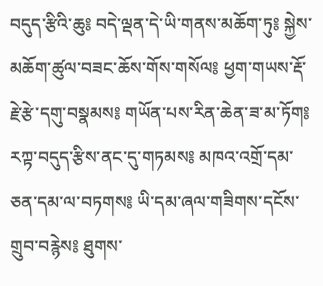བདུད་རྩིའི་ཆུ༔ བདེ་ལྡན་དེ་ཡི་གནས་མཆོག་ཏུ༔ སྐྱེས་མཆོག་ཚུལ་བཟང་ཆོས་གོས་གསོལ༔ ཕྱག་གཡས་རྡོ་རྗེ་རྩེ་དགུ་བསྣམས༔ གཡོན་པས་རིན་ཆེན་ཟ་མ་ཏོག༔ རཀྟ་བདུད་རྩིས་ནང་དུ་གཏམས༔ མཁའ་འགྲོ་དམ་ཅན་དམ་ལ་བཏགས༔ ཡི་དམ་ཞལ་གཟིགས་དངོས་གྲུབ་བརྙེས༔ ཐུགས་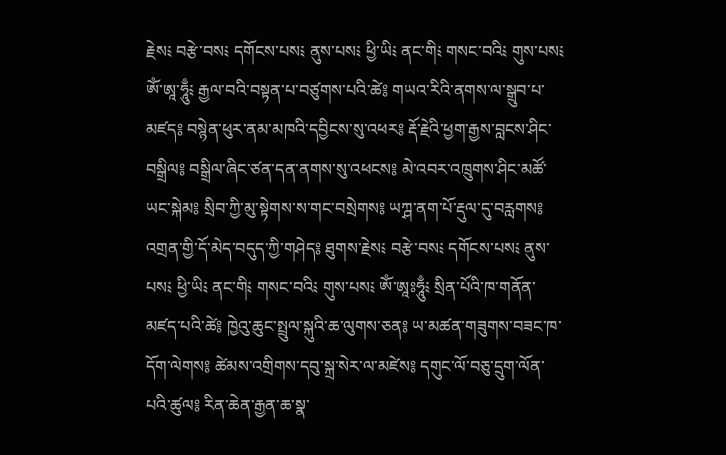རྗེས༴ བརྩེ་བས༴ དགོངས་པས༴ ནུས་པས༴ ཕྱི་ཡི༴ ནང་གི༴ གསང་བའི༴ གུས་པས༴ ཨོཾ་ཨཱ་ཧཱུྃ༴ རྒྱལ་བའི་བསྟན་པ་བཙུགས་པའི་ཚེ༔ གཡའ་རིའི་ནགས་ལ་སྒྲུབ་པ་མཛད༔ བསྙེན་ཕུར་ནམ་མཁའི་དབྱིངས་སུ་འཕར༔ རྡོ་རྗེའི་ཕྱག་རྒྱས་བླངས་ཤིང་བསྒྲིལ༔ བསྒྲིལ་ཞིང་ཙན་དན་ནགས་སུ་འཕངས༔ མེ་འབར་འཁྲུགས་ཤིང་མཚོ་ཡང་སྐེམ༔ སྲིབ་ཀྱི་མུ་སྟེགས་ས་གང་བསྲེགས༔ ཡཀྴ་ནག་པོ་རྡུལ་དུ་བརླགས༔ འགྲན་གྱི་དོ་མེད་བདུད་ཀྱི་གཤེད༔ ཐུགས་རྗེས༴ བརྩེ་བས༴ དགོངས་པས༴ ནུས་པས༴ ཕྱི་ཡི༴ ནང་གི༴ གསང་བའི༴ གུས་པས༴ ཨོཾ་ཨཱཿཧཱུྃ༴ སྲིན་པོའི་ཁ་གནོན་མཛད་པའི་ཚེ༔ ཁྱེའུ་ཆུང་སྤྲུལ་སྐུའི་ཆ་ལུགས་ཅན༔ ཡ་མཚན་གཟུགས་བཟང་ཁ་དོག་ལེགས༔ ཚེམས་འགྲིགས་དབུ་སྐྲ་སེར་ལ་མཛེས༔ དགུང་ལོ་བཅུ་དྲུག་ལོན་པའི་ཚུལ༔ རིན་ཆེན་རྒྱན་ཆ་སྣ་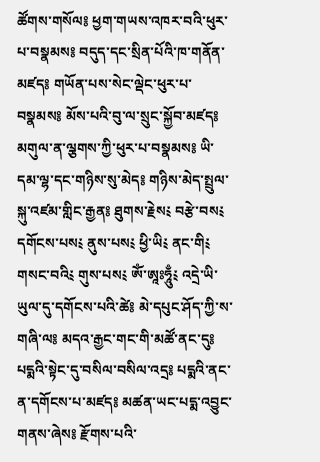ཚོགས་གསོལ༔ ཕྱག་གཡས་འཁར་བའི་ཕུར་པ་བསྣམས༔ བདུད་དང་སྲིན་པོའི་ཁ་གནོན་མཛད༔ གཡོན་པས་སེང་ལྡེང་ཕུར་པ་བསྣམས༔ མོས་པའི་བུ་ལ་སྲུང་སྐྱོབ་མཛད༔ མགུལ་ན་ལྕགས་ཀྱི་ཕུར་པ་བསྣམས༔ ཡི་དམ་ལྷ་དང་གཉིས་སུ་མེད༔ གཉིས་མེད་སྤྲུལ་སྐུ་འཛམ་གླིང་རྒྱན༔ ཐུགས་རྗེས༴ བརྩེ་བས༴ དགོངས་པས༴ ནུས་པས༴ ཕྱི་ཡི༴ ནང་གི༴ གསང་བའི༴ གུས་པས༴ ཨོཾ་ཨཱཿཧཱུྃ༴ འདྲེ་ཡི་ཡུལ་དུ་དགོངས་པའི་ཚེ༔ མེ་དཔུང་ཤོད་ཀྱི་ས་གཞི་ལ༔ མདའ་རྒྱང་གང་གི་མཚོ་ནང་དུ༔ པདྨའི་སྟེང་དུ་བསིལ་བསིལ་འདྲ༔ པདྨའི་ནང་ན་དགོངས་པ་མཛད༔ མཚན་ཡང་པདྨ་འབྱུང་གནས་ཞེས༔ རྫོགས་པའི་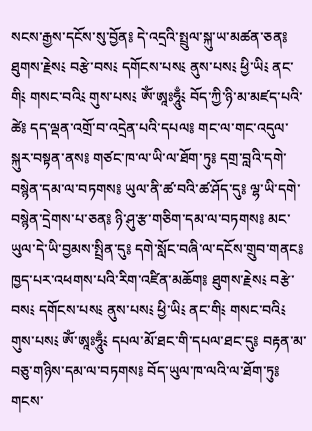སངས་རྒྱས་དངོས་སུ་བྱོན༔ དེ་འདྲའི་སྤྲུལ་སྐུ་ཡ་མཚན་ཅན༔ ཐུགས་རྗེས༴ བརྩེ་བས༴ དགོངས་པས༴ ནུས་པས༴ ཕྱི་ཡི༴ ནང་གི༴ གསང་བའི༴ གུས་པས༴ ཨོཾ་ཨཱཿཧཱུྃ༴ བོད་ཀྱི་ཉི་མ་མཛད་པའི་ཚེ༔ དད་ལྡན་འགྲོ་བ་འདྲེན་པའི་དཔལ༔ གང་ལ་གང་འདུལ་སྐུར་བསྟན་ནས༔ གཙང་ཁ་ལ་ཡི་ལ་ཐོག་ཏུ༔ དགྲ་བླའི་དགེ་བསྙེན་དམ་ལ་བཏགས༔ ཡུལ་ནི་ཚ་བའི་ཚ་ཤོད་དུ༔ ལྷ་ཡི་དགེ་བསྙེན་དྲེགས་པ་ཅན༔ ཉི་ཤུ་རྩ་གཅིག་དམ་ལ་བཏགས༔ མང་ཡུལ་དེ་ཡི་བྱམས་སྤྲིན་དུ༔ དགེ་སློང་བཞི་ལ་དངོས་གྲུབ་གནང༔ ཁྱད་པར་འཕགས་པའི་རིག་འཛིན་མཆོག༔ ཐུགས་རྗེས༴ བརྩེ་བས༴ དགོངས་པས༴ ནུས་པས༴ ཕྱི་ཡི༴ ནང་གི༴ གསང་བའི༴ གུས་པས༴ ཨོཾ་ཨཱཿཧཱུྃ༴ དཔལ་མོ་ཐང་གི་དཔལ་ཐང་དུ༔ བརྟན་མ་བཅུ་གཉིས་དམ་ལ་བཏགས༔ བོད་ཡུལ་ཁ་ལའི་ལ་ཐོག་ཏུ༔ གངས་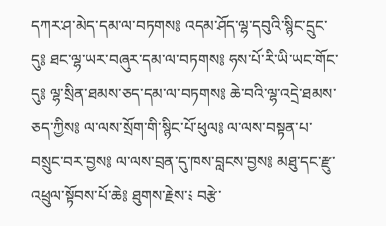དཀར་ཤ་མེད་དམ་ལ་བཏགས༔ འདམ་ཤོད་ལྷ་དབུའི་སྙིང་དྲུང་དུ༔ ཐང་ལྷ་ཡར་བཞུར་དམ་ལ་བཏགས༔ ཧས་པོ་རི་ཡི་ཡང་གོང་དུ༔ ལྷ་སྲིན་ཐམས་ཅད་དམ་ལ་བཏགས༔ ཆེ་བའི་ལྷ་འདྲེ་ཐམས་ཅད་ཀྱིས༔ ལ་ལས་སྲོག་གི་སྙིང་པོ་ཕུལ༔ ལ་ལས་བསྟན་པ་བསྲུང་བར་བྱས༔ ལ་ལས་བྲན་དུ་ཁས་བླངས་བྱས༔ མཐུ་དང་རྫུ་འཕྲུལ་སྟོབས་པོ་ཆེ༔ ཐུགས་རྗེས་༴ བརྩེ་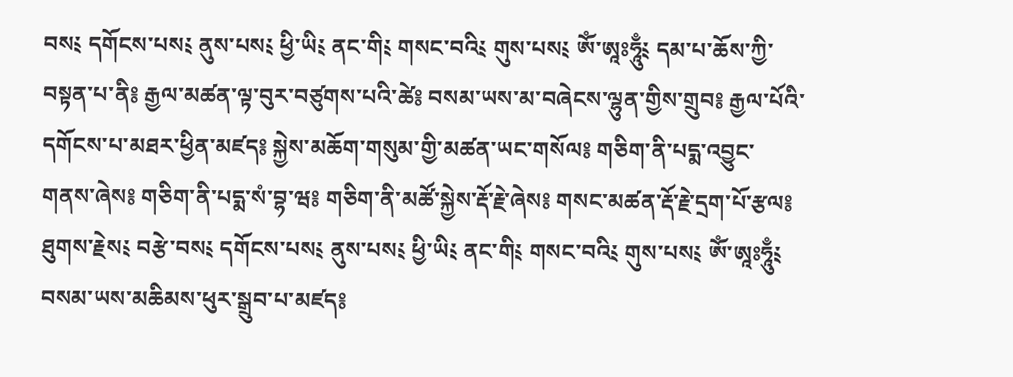བས༴ དགོངས་པས༴ ནུས་པས༴ ཕྱི་ཡི༴ ནང་གི༴ གསང་བའི༴ གུས་པས༴ ཨོཾ་ཨཱཿཧཱུྃ༴ དམ་པ་ཆོས་ཀྱི་བསྟན་པ་ནི༔ རྒྱལ་མཚན་ལྟ་བུར་བཙུགས་པའི་ཚེ༔ བསམ་ཡས་མ་བཞེངས་ལྷུན་གྱིས་གྲུབ༔ རྒྱལ་པོའི་དགོངས་པ་མཐར་ཕྱིན་མཛད༔ སྐྱེས་མཆོག་གསུམ་གྱི་མཚན་ཡང་གསོལ༔ གཅིག་ནི་པདྨ་འབྱུང་གནས་ཞེས༔ གཅིག་ནི་པདྨ་སཾ་བྷ་ཝ༔ གཅིག་ནི་མཚོ་སྐྱེས་རྡོ་རྗེ་ཞེས༔ གསང་མཚན་རྡོ་རྗེ་དྲག་པོ་རྩལ༔ ཐུགས་རྗེས༴ བརྩེ་བས༴ དགོངས་པས༴ ནུས་པས༴ ཕྱི་ཡི༴ ནང་གི༴ གསང་བའི༴ གུས་པས༴ ཨོཾ་ཨཱཿཧཱུྃ༴ བསམ་ཡས་མཆིམས་ཕུར་སྒྲུབ་པ་མཛད༔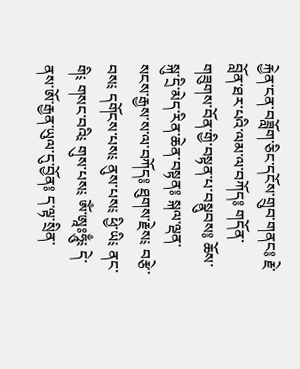རྐྱེན་ངན་བཟློག་ཅིང་དངོས་གྲུབ་གནང༔ རྗེ་བློན་ཐར་པའི་ལམ་ལ་བཀོད༔ གདོན་གཟུགས་བོན་གྱི་བསྟན་པ་བསྣུབས༔ ཆོས་སྐུ་དྲི་མེད་རིན་ཆེན་བསྟན༔ སྐལ་ལྡན་སངས་རྒྱས་ས་ལ་བཀོད༔ ཐུགས་རྗེས༴ བརྩེ་བས༴ དགོངས་པས༴ ནུས་པས༴ ཕྱི་ཡི༴ ནང་གི༴ གསང་བའི༴ གུས་པས༴ ཨོཾ་ཨཱཿཧཱུྃ༴ དེ་ནས་ཨོ་རྒྱན་ཡུལ་དུ་བྱོན༔ ད་ལྟ་སྲིན་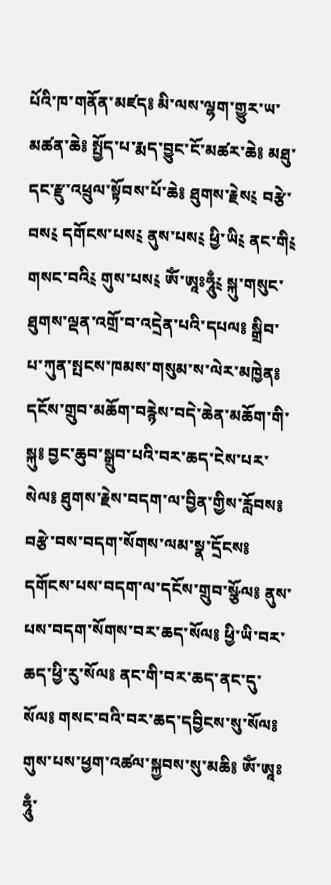པོའི་ཁ་གནོན་མཛད༔ མི་ལས་ལྷག་གྱུར་ཡ་མཚན་ཆེ༔ སྤྱོད་པ་རྨད་བྱུང་ངོ་མཚར་ཆེ༔ མཐུ་དང་རྫུ་འཕྲུལ་སྟོབས་པོ་ཆེ༔ ཐུགས་རྗེས༴ བརྩེ་བས༴ དགོངས་པས༴ ནུས་པས༴ ཕྱི་ཡི༴ ནང་གི༴ གསང་བའི༴ གུས་པས༴ ཨོཾ་ཨཱཿཧཱུྃ༴ སྐུ་གསུང་ཐུགས་ལྡན་འགྲོ་བ་འདྲེན་པའི་དཔལ༔ སྒྲིབ་པ་ཀུན་སྤངས་ཁམས་གསུམ་ས་ལེར་མཁྱེན༔ དངོས་གྲུབ་མཆོག་བརྙེས་བདེ་ཆེན་མཆོག་གི་སྐུ༔ བྱང་ཆུབ་སྒྲུབ་པའི་བར་ཆད་ངེས་པར་སེལ༔ ཐུགས་རྗེས་བདག་ལ་བྱིན་གྱིས་རློབས༔ བརྩེ་བས་བདག་སོགས་ལམ་སྣ་དྲོངས༔ དགོངས་པས་བདག་ལ་དངོས་གྲུབ་སྩོལ༔ ནུས་པས་བདག་སོགས་བར་ཆད་སོལ༔ ཕྱི་ཡི་བར་ཆད་ཕྱི་རུ་སོལ༔ ནང་གི་བར་ཆད་ནང་དུ་སོལ༔ གསང་བའི་བར་ཆད་དབྱིངས་སུ་སོལ༔ གུས་པས་ཕྱག་འཚལ་སྐྱབས་སུ་མཆི༔ ཨོཾ་ཨཱཿཧཱུྃ་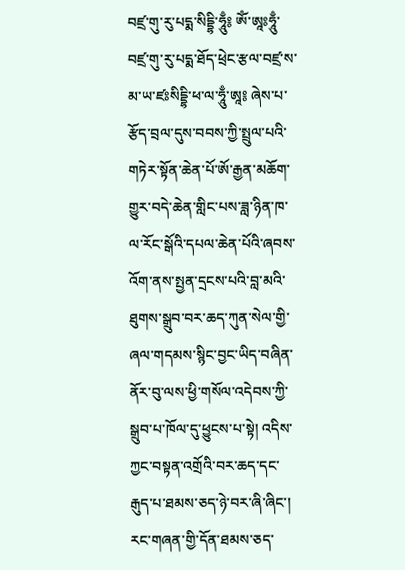བཛྲ་གུ་རུ་པདྨ་སིདྡྷི་ཧཱུྃ༔ ཨོཾ་ཨཱཿཧཱུྃ་བཛྲ་གུ་རུ་པདྨ་ཐོད་ཕྲེང་རྩལ་བཛྲ་ས་མ་ཡ་ཛཿསིདྡྷི་ཕ་ལ་ཧཱུྃ་ཨཱ༔ ཞེས་པ་རྩོད་བྲལ་དུས་བབས་ཀྱི་སྤྲུལ་པའི་གཏེར་སྟོན་ཆེན་པོ་ཨོ་རྒྱན་མཆོག་གྱུར་བདེ་ཆེན་གླིང་པས་ཟླ་ཉིན་ཁ་ལ་རོང་སྒོའི་དཔལ་ཆེན་པོའི་ཞབས་འོག་ནས་སྤྱན་དྲངས་པའི་བླ་མའི་ཐུགས་སྒྲུབ་བར་ཆད་ཀུན་སེལ་གྱི་ཞལ་གདམས་སྙིང་བྱང་ཡིད་བཞིན་ནོར་བུ་ལས་ཕྱི་གསོལ་འདེབས་ཀྱི་སྒྲུབ་པ་ཁོལ་དུ་ཕྱུངས་པ་སྟེ། འདིས་ཀྱང་བསྟན་འགྲོའི་བར་ཆད་དང་རྒུད་པ་ཐམས་ཅད་ཉེ་བར་ཞི་ཞིང་། རང་གཞན་གྱི་དོན་ཐམས་ཅད་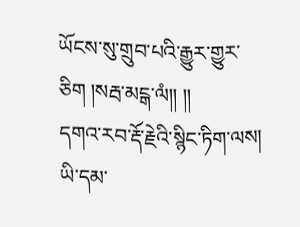ཡོངས་སུ་གྲུབ་པའི་རྒྱུར་གྱུར་ཅིག །སརྦ་མངྒ་ལཾ།། །།
དགའ་རབ་རྡོ་རྗེའི་སྙིང་ཏིག་ལས། ཡི་དམ་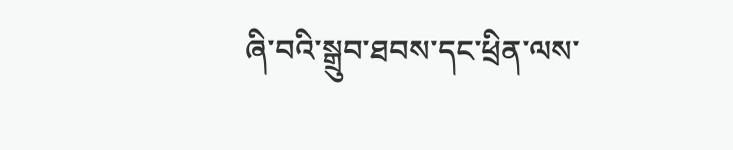ཞི་བའི་སྒྲུབ་ཐབས་དང་ཕྲིན་ལས་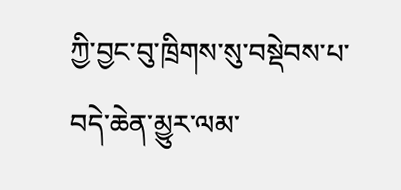ཀྱི་བྱང་བུ་ཁྲིགས་སུ་བསྡེབས་པ་བདེ་ཆེན་མྱུར་ལམ་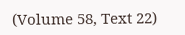(Volume 58, Text 22)